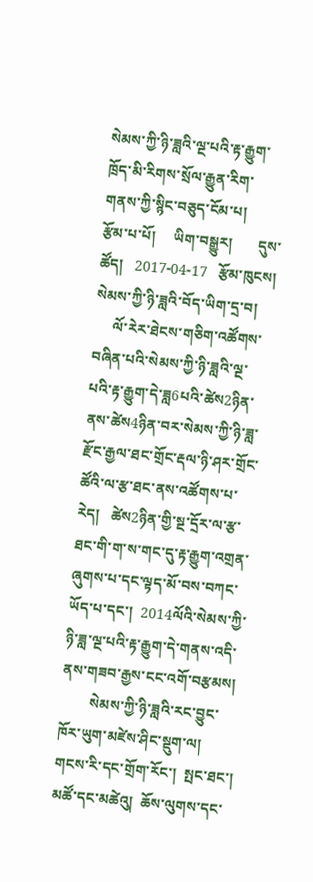སེམས་ཀྱི་ཉི་ཟླའི་ལྔ་པའི་རྟ་རྒྱུག་ཁྲོད་མི་རིགས་སྲོལ་རྒྱུན་རིག་གནས་ཀྱི་སྙིང་བཅུད་ངོམ་པ།
རྩོམ་པ་པོ།     ཡིག་བསྒྱུར།       དུས་ཚོད།   2017-04-17   རྩོམ་ཁུངས།    སེམས་ཀྱི་ཉི་ཟླའི་བོད་ཡིག་དྲ་བ།
     ལོ་རེར་ཐེངས་གཅིག་འཚོགས་བཞིན་པའི་སེམས་ཀྱི་ཉི་ཟླའི་ལྔ་པའི་རྟ་རྒྱུག་དེ་ཟླ6པའི་ཚེས2ཉིན་ནས་ཚེས4ཉིན་བར་སེམས་ཀྱི་ཉི་ཟླ་རྫོང་རྒྱལ་ཐང་གྲོང་རྡལ་ཉི་ཤར་གྲོང་ཚོའི་ལ་རྩ་ཐང་ནས་འཚོགས་པ་རེད།   ཚེས2ཉིན་གྱི་སྔ་དྲོར་ལ་རྩ་ཐང་གི་ག་ས་གང་དུ་རྟ་རྒྱུག་འགྲན་ཞུགས་པ་དང་ལྟད་མོ་བས་བཀང་ཡོད་པ་དང་།  2014ལོའི་སེམས་ཀྱི་ཉི་ཟླ་ལྔ་པའི་རྟ་རྒྱུག་དེ་གནས་འདི་ནས་གཟབ་རྒྱས་ངང་འགོ་བརྩམས།
        སེམས་ཀྱི་ཉི་ཟླའི་རང་བྱུང་ཁོར་ཡུག་མཛེས་ཤིང་སྡུག་ལ།  གངས་རི་དང་གྲོག་རོང་།  སྤང་ཐང་། མཚོ་དང་མཚེའུ།  ཆོས་ལུགས་དང་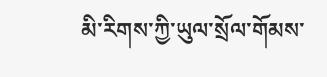མི་རིགས་ཀྱི་ཡུལ་སྲོལ་གོམས་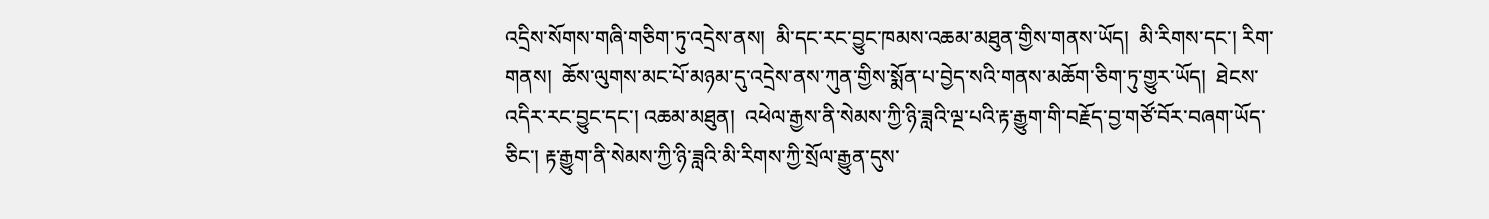འདྲིས་སོགས་གཞི་གཅིག་ཏུ་འདྲེས་ནས།  མི་དང་རང་བྱུང་ཁམས་འཆམ་མཐུན་གྱིས་གནས་ཡོད།  མི་རིགས་དང་། རིག་གནས།  ཆོས་ལུགས་མང་པོ་མཉམ་དུ་འདྲེས་ནས་ཀུན་གྱིས་སྨོན་པ་བྱེད་སའི་གནས་མཆོག་ཅིག་ཏུ་གྱུར་ཡོད།  ཐེངས་འདིར་རང་བྱུང་དང་། འཆམ་མཐུན།  འཕེལ་རྒྱས་ནི་སེམས་ཀྱི་ཉི་ཟླའི་ལྔ་པའི་རྟ་རྒྱུག་གི་བརྗོད་བྱ་གཙོ་བོར་བཞག་ཡོད་ཅིང་། རྟ་རྒྱུག་ནི་སེམས་ཀྱི་ཉི་ཟླའི་མི་རིགས་ཀྱི་སྲོལ་རྒྱུན་དུས་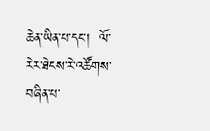ཆེན་ཡིན་པ་དང་།  ལོ་རེར་ཐེངས་རེ་འཚོགས་བཞིན་པ་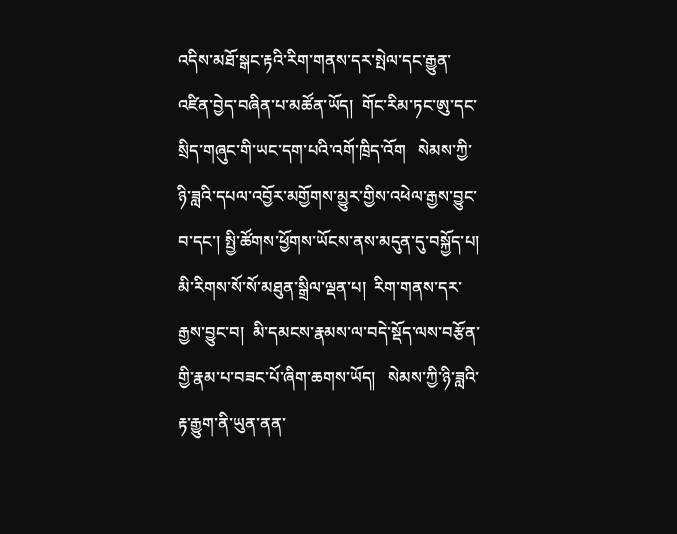འདིས་མཐོ་སྒང་རྟའི་རིག་གནས་དར་སྤེལ་དང་རྒྱུན་འཛིན་བྱེད་བཞིན་པ་མཚོན་ཡོད།  གོང་རིམ་ཏང་ཨུ་དང་སྲིད་གཞུང་གི་ཡང་དག་པའི་འགོ་ཁྲིད་འོག   སེམས་ཀྱི་ཉི་ཟླའི་དཔལ་འབྱོར་མགྱོགས་མྱུར་གྱིས་འཕེལ་རྒྱས་བྱུང་བ་དང་། སྤྱི་ཚོགས་ཕྱོགས་ཡོངས་ནས་མདུན་དུ་བསྐྱོད་པ།  མི་རིགས་སོ་སོ་མཐུན་སྒྲིལ་ལྡན་པ།  རིག་གནས་དར་རྒྱས་བྱུང་བ།  མི་དམངས་རྣམས་ལ་བདེ་སྡོད་ལས་བརྩོན་གྱི་རྣམ་པ་བཟང་པོ་ཞིག་ཆགས་ཡོད།   སེམས་ཀྱི་ཉི་ཟླའི་རྟ་རྒྱུག་ནི་ཡུན་ནན་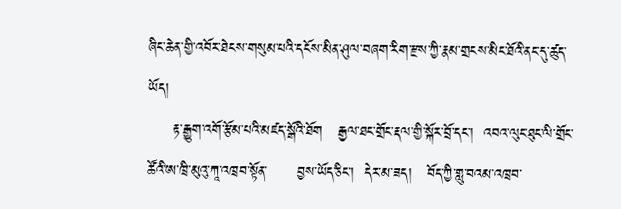ཞིང་ཆེན་གྱི་འབོར་ཐེངས་གསུམ་པའི་དངོས་མིན་ཤུལ་བཞག་རིག་རྫས་ཀྱི་རྣམ་གྲངས་མིང་ཐོའི་ནང་དུ་ཚུད་ཡོད།
     རྟ་རྒྱུག་འགོ་རྩོམ་པའི་མཛད་སྒོའི་ཐོག   རྒྱལ་ཐང་གྲོང་རྡལ་གྱི་སྐོར་བྲོ་དང་།  འབའ་ལུང་ཐུང་ལི་གྲོང་ཚོའི་ཨ་ཁྲི་མུའུ་ཀཱ་འཁྲབ་སྟོན་      བྱས་ཡོད་ཅིང་།  དེར་མ་ཟད།   བོད་ཀྱི་གླུ་བའམ་འཁྲབ་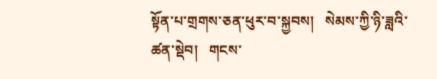སྟོན་པ་གྲགས་ཅན་ཕུར་བ་སྐྱབས།   སེམས་ཀྱི་ཉི་ཟླའི་ཚན་སྡེབ།   གངས་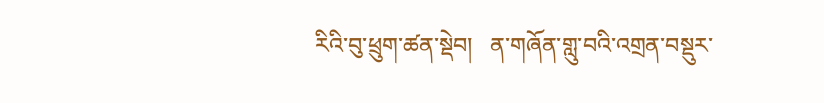རིའི་བུ་ཕྲུག་ཚན་སྡེབ།   ན་གཞོན་གླུ་བའི་འགྲན་བསྡུར་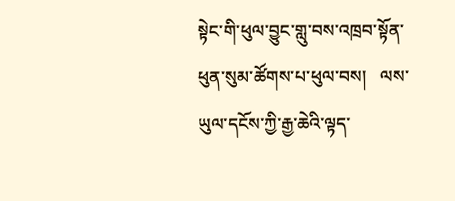སྟེང་གི་ཕུལ་བྱུང་གླུ་བས་འཁྲབ་སྟོན་ཕུན་སུམ་ཚོགས་པ་ཕུལ་བས།   ལས་ཡུལ་དངོས་ཀྱི་རྒྱ་ཆེའི་ལྟད་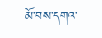མོ་བས་དགའ་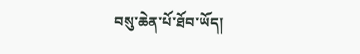བསུ་ཆེན་པོ་ཐོབ་ཡོད།